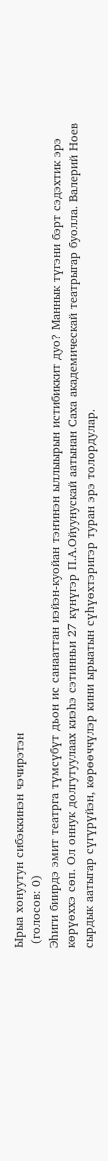Ырыа хонуутун сибэккинэн чэчирэтэн
 (голосов: 0)
Эһиги биирдэ эмит театрга түмсүбүт дьон ис санааттан иэйэн-куойан тэҥинэн ыллыырын истибиккит дуо? Маннык түгэни бэрт сэдэхтик эрэ көрүөххэ сөп. Ол оннук долгутуулаах киэһэ сэтинньи 27 күнүгэр П.А.Ойуунускай аатынан Саха академическай театрыгар буолла. Валерий Ноев сырдык аатыгар сүгүрүйэн, көрөөччүлэр кини ырыатын сүһүөхтэригэр туран эрэ толордулар.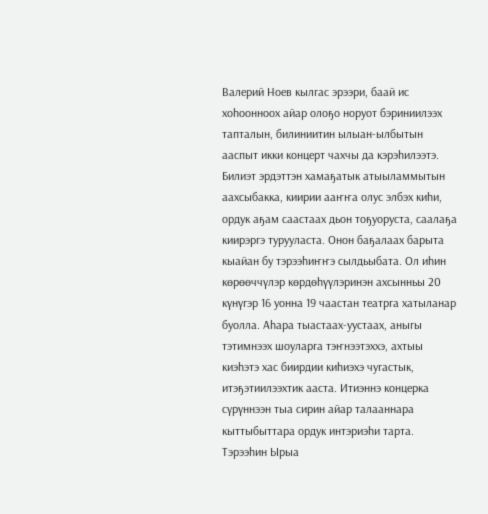Валерий Ноев кылгас эрээри, баай ис хоһоонноох айар олоҕо норуот бэриниилээх тапталын, билиниитин ылыан-ылбытын ааспыт икки концерт чахчы да кэрэһилээтэ. Билиэт эрдэттэн хамаҕатык атыыламмытын аахсыбакка, киирии ааҥҥа олус элбэх киһи, ордук аҕам саастаах дьон тоҕуоруста, саалаҕа киирэргэ турууласта. Онон баҕалаах барыта кыайан бу тэрээһиҥҥэ сылдьыбата. Ол иһин көрөөччүлэр көрдөһүүлэринэн ахсынньы 20 күнүгэр 16 уонна 19 чаастан театрга хатыланар буолла. Аһара тыастаах-уустаах, аныгы тэтимнээх шоуларга тэҥнээтэххэ, ахтыы киэһэтэ хас биирдии киһиэхэ чугастык, итэҕэтиилээхтик ааста. Итиэннэ концерка сүрүннээн тыа сирин айар талааннара кыттыбыттара ордук интэриэһи тарта. Тэрээһин Ырыа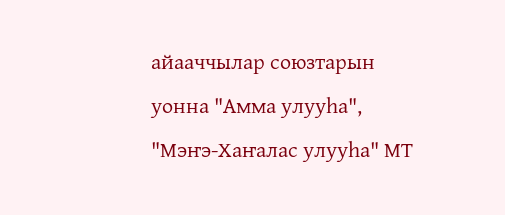айааччылар союзтарын уонна "Амма улууһа", "Мэҥэ-Хаҥалас улууһа" МТ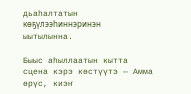дьаһалтатын көҕүлээһиннэринэн ыытылынна.

Быыс аһыллаатын кытта сцена кэрэ көстүүтэ — Амма өрүс, киэҥ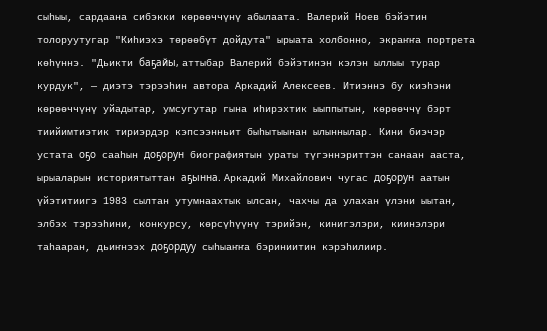сыһыы, сардаана сибэкки көрөөччүнү абылаата. Валерий Ноев бэйэтин толоруутугар "Киһиэхэ төрөөбүт дойдута" ырыата холбонно, экраҥҥа портрета көһүннэ. "Дьикти баҕайы, аттыбар Валерий бэйэтинэн кэлэн ыллыы турар курдук", — диэтэ тэрээһин автора Аркадий Алексеев. Итиэннэ бу киэһэни көрөөччүнү уйадытар, умсугутар гына иһирэхтик ыыппытын, көрөөччү бэрт тиийимтиэтик тириэрдэр кэпсээнньит быһытыынан ылыннылар. Кини биэчэр устата оҕо сааһын доҕорун биографиятын ураты түгэннэриттэн санаан ааста, ырыаларын историятыттан аҕынна. Аркадий Михайлович чугас доҕорун аатын үйэтитиигэ 1983 сылтан утумнаахтык ылсан, чахчы да улахан үлэни ыытан, элбэх тэрээһини, конкурсу, көрсүһүүнү тэрийэн, кинигэлэри, киинэлэри таһааран, дьиҥнээх доҕордуу сыһыаҥҥа бэриниитин кэрэһилиир.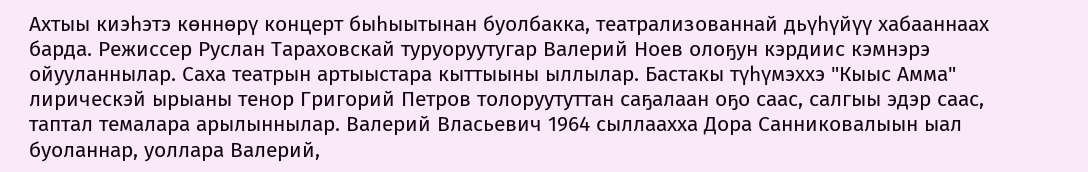Ахтыы киэһэтэ көннөрү концерт быһыытынан буолбакка, театрализованнай дьүһүйүү хабааннаах барда. Режиссер Руслан Тараховскай туруоруутугар Валерий Ноев олоҕун кэрдиис кэмнэрэ ойууланнылар. Саха театрын артыыстара кыттыыны ыллылар. Бастакы түһүмэххэ "Кыыс Амма" лирическэй ырыаны тенор Григорий Петров толоруутуттан саҕалаан оҕо саас, салгыы эдэр саас, таптал темалара арылыннылар. Валерий Власьевич 1964 сыллаахха Дора Санниковалыын ыал буоланнар, уоллара Валерий,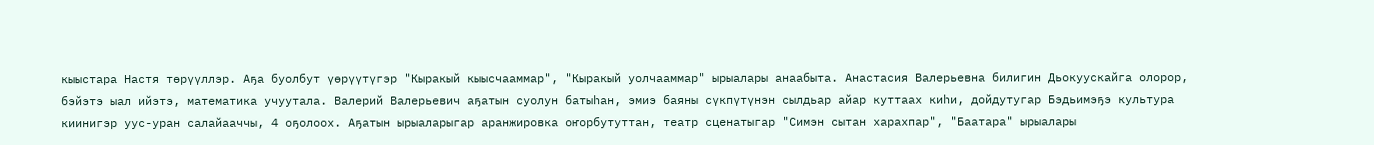кыыстара Настя төрүүллэр. Аҕа буолбут үөрүүтүгэр "Кыракый кыысчааммар", "Кыракый уолчааммар" ырыалары анаабыта. Анастасия Валерьевна билигин Дьокуускайга олорор, бэйэтэ ыал ийэтэ, математика учуутала. Валерий Валерьевич аҕатын суолун батыһан, эмиэ баяны сүкпүтүнэн сылдьар айар куттаах киһи, дойдутугар Бэдьимэҕэ культура киинигэр уус-уран салайааччы, 4 оҕолоох. Аҕатын ырыаларыгар аранжировка оҥорбутуттан, театр сценатыгар "Симэн сытан харахпар", "Баатара" ырыалары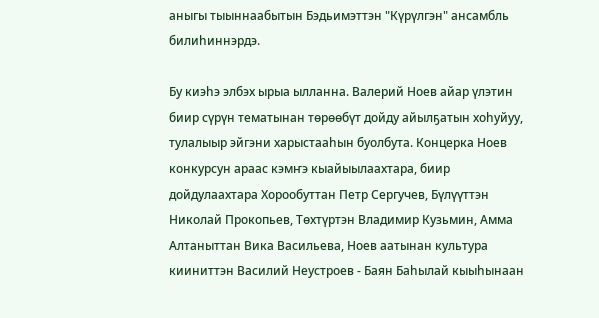аныгы тыыннаабытын Бэдьимэттэн "Күрүлгэн" ансамбль билиһиннэрдэ.

Бу киэһэ элбэх ырыа ылланна. Валерий Ноев айар үлэтин биир сүрүн тематынан төрөөбүт дойду айылҕатын хоһуйуу, тулалыыр эйгэни харыстааһын буолбута. Концерка Ноев конкурсун араас кэмҥэ кыайыылаахтара, биир дойдулаахтара Хорообуттан Петр Сергучев, Бүлүүттэн Николай Прокопьев, Төхтүртэн Владимир Кузьмин, Амма Алтаныттан Вика Васильева, Ноев аатынан культура кииниттэн Василий Неустроев - Баян Баһылай кыыһынаан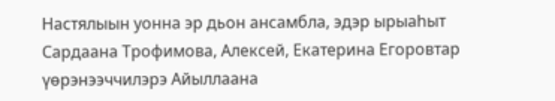Настялыын уонна эр дьон ансамбла, эдэр ырыаһыт Сардаана Трофимова, Алексей, Екатерина Егоровтар үөрэнээччилэрэ Айыллаана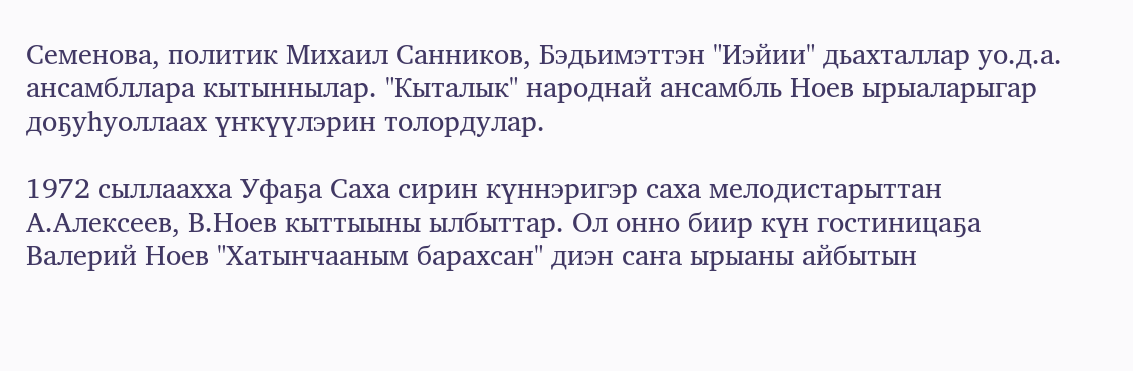Семенова, политик Михаил Санников, Бэдьимэттэн "Иэйии" дьахталлар уо.д.а. ансамбллара кытыннылар. "Кыталык" народнай ансамбль Ноев ырыаларыгар доҕуһуоллаах үҥкүүлэрин толордулар.

1972 сыллаахха Уфаҕа Саха сирин күннэригэр саха мелодистарыттан А.Алексеев, В.Ноев кыттыыны ылбыттар. Ол онно биир күн гостиницаҕа Валерий Ноев "Хатыҥчааным барахсан" диэн саҥа ырыаны айбытын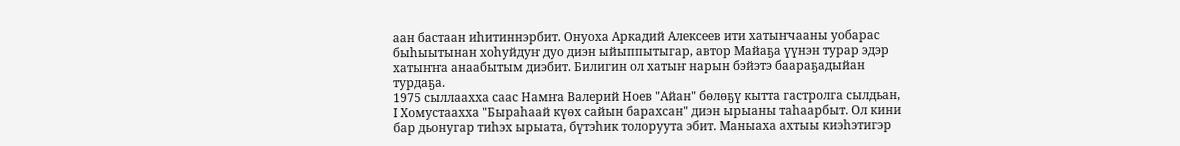аан бастаан иһитиннэрбит. Онуоха Аркадий Алексеев ити хатыҥчааны уобарас быһыытынан хоһуйдуҥ дуо диэн ыйыппытыгар, автор Майаҕа үүнэн турар эдэр хатыҥҥа анаабытым диэбит. Билигин ол хатыҥ нарын бэйэтэ баараҕадыйан турдаҕа.
1975 сыллаахха саас Намҥа Валерий Ноев "Айан" бөлөҕү кытта гастролга сылдьан, I Хомустаахха "Быраһаай күөх сайын барахсан" диэн ырыаны таһаарбыт. Ол кини бар дьонугар тиһэх ырыата, бүтэһик толоруута эбит. Маныаха ахтыы киэһэтигэр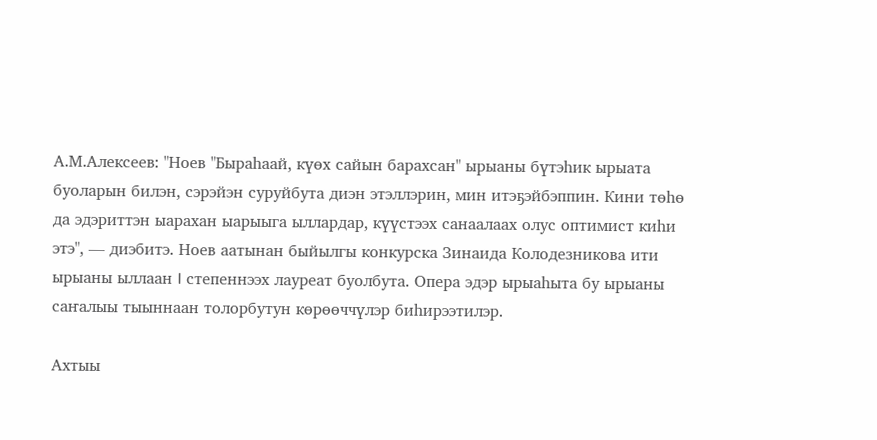А.М.Алексеев: "Ноев "Быраһаай, күөх сайын барахсан" ырыаны бүтэһик ырыата буоларын билэн, сэрэйэн суруйбута диэн этэллэрин, мин итэҕэйбэппин. Кини төһө да эдэриттэн ыарахан ыарыыга ыллардар, күүстээх санаалаах олус оптимист киһи этэ", — диэбитэ. Ноев аатынан быйылгы конкурска Зинаида Колодезникова ити ырыаны ыллаан I степеннээх лауреат буолбута. Опера эдэр ырыаһыта бу ырыаны саҥалыы тыыннаан толорбутун көрөөччүлэр биһирээтилэр.

Ахтыы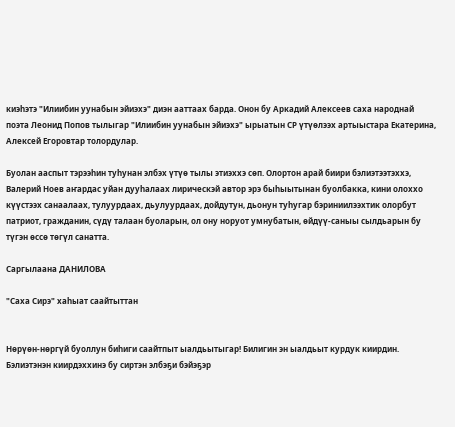киэһэтэ "Илиибин уунабын эйиэхэ" диэн ааттаах барда. Онон бу Аркадий Алексеев саха народнай поэта Леонид Попов тылыгар "Илиибин уунабын эйиэхэ" ырыатын СР үтүөлээх артыыстара Екатерина, Алексей Егоровтар толордулар.

Буолан ааспыт тэрээһин туһунан элбэх үтүө тылы этиэххэ сөп. Олортон арай биири бэлиэтээтэххэ, Валерий Ноев аҥардас уйан дууһалаах лирическэй автор эрэ быһыытынан буолбакка, кини олоххо күүстээх санаалаах, тулуурдаах, дьулуурдаах, дойдутун, дьонун туһугар бэриниилээхтик олорбут патриот, гражданин, сүдү талаан буоларын, ол ону норуот умнубатын, өйдүү-саныы сылдьарын бу түгэн өссө төгүл санатта.

Саргылаана ДАНИЛОВА

"Саха Сирэ" хаһыат саайтыттан


Нөрүөн-нөргүй буоллун биһиги саайтпыт ыалдьытыгар! Билигин эн ыалдьыт курдук киирдин. Бэлиэтэнэн киирдэххинэ бу сиртэн элбэҕи бэйэҕэр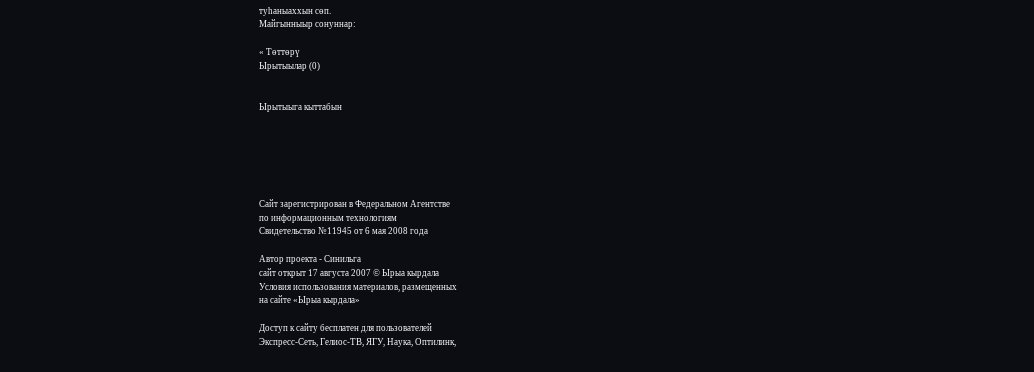туһаныаххын сөп.
Майгынныыр сонуннар:

« Төттөрү
Ырытыылар (0)


Ырытыыга кыттабын






Сайт зарегистрирован в Федеральном Агентстве
по информационным технологиям
Свидетельство №11945 от 6 мая 2008 года

Автор проекта - Синильга
сайт открыт 17 августа 2007 © Ырыа кырдала
Условия использования материалов, размещенных
на сайте «Ырыа кырдала»

Доступ к сайту бесплатен для пользователей
Экспресс-Сеть, Гелиос-ТВ, ЯГУ, Наука, Оптилинк,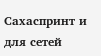Сахаспринт и для сетей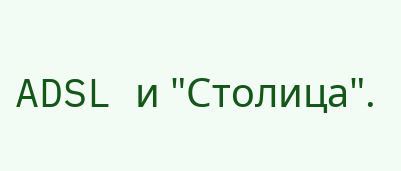ADSL и "Столица".